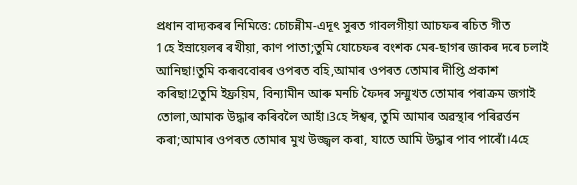প্ৰধান বাদ্যকৰৰ নিমিত্তে: চোচন্নীম-এদূৎ সুৰত গাবলগীয়া আচফৰ ৰচিত গীত
1হে ইস্ৰায়েলৰ ৰখীয়া, কাণ পাতা;তুমি যোচেফৰ বংশক মেৰ-ছাগৰ জাকৰ দৰে চলাই আনিছা!তুমি কৰূববোৰৰ ওপৰত বহি,আমাৰ ওপৰত তোমাৰ দীপ্তি প্ৰকাশ কৰিছা!2তুমি ইফ্ৰয়িম, বিন্যামীন আৰু মনচি ফৈদৰ সন্মুখত তোমাৰ পৰাক্ৰম জগাই তোলা,আমাক উদ্ধাৰ কৰিবলৈ আহাঁ।3হে ঈশ্বৰ, তুমি আমাৰ অৱস্থাৰ পৰিৱৰ্ত্তন কৰা;আমাৰ ওপৰত তোমাৰ মুখ উজ্জ্বল কৰা, যাতে আমি উদ্ধাৰ পাব পাৰোঁ।4হে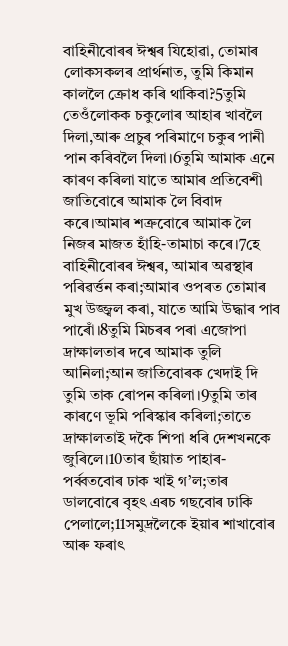বাহিনীবোৰৰ ঈশ্বৰ যিহোৱা, তোমাৰ লোকসকলৰ প্ৰাৰ্থনাত, তুমি কিমান কাললৈ ক্ৰোধ কৰি থাকিবা?5তুমি তেওঁলোকক চকুলোৰ আহাৰ খাবলৈ দিলা,আৰু প্রচুৰ পৰিমাণে চকুৰ পানী পান কৰিবলৈ দিলা।6তুমি আমাক এনে কাৰণ কৰিলা যাতে আমাৰ প্রতিবেশী জাতিবোৰে আমাক লৈ বিবাদ কৰে।আমাৰ শত্রুবোৰে আমাক লৈ নিজৰ মাজত হাঁহি-তামাচা কৰে।7হে বাহিনীবোৰৰ ঈশ্বৰ, আমাৰ অৱস্থাৰ পৰিৱৰ্ত্তন কৰা;আমাৰ ওপৰত তোমাৰ মুখ উজ্জ্বল কৰা, যাতে আমি উদ্ধাৰ পাব পাৰোঁ।8তুমি মিচৰৰ পৰা এজোপা দ্ৰাক্ষালতাৰ দৰে আমাক তুলি আনিলা;আন জাতিবোৰক খেদাই দি তুমি তাক ৰোপন কৰিলা।9তুমি তাৰ কাৰণে ভূমি পৰিস্কাৰ কৰিলা;তাতে দ্রাক্ষালতাই দকৈ শিপা ধৰি দেশখনকে জুৰিলে।10তাৰ ছাঁয়াত পাহাৰ-পৰ্ব্বতবোৰ ঢাক খাই গ’ল;তাৰ ডালবোৰে বৃহৎ এৰচ গছবোৰ ঢাকি পেলালে;11সমুদ্ৰলৈকে ইয়াৰ শাখাবোৰ আৰু ফৰাৎ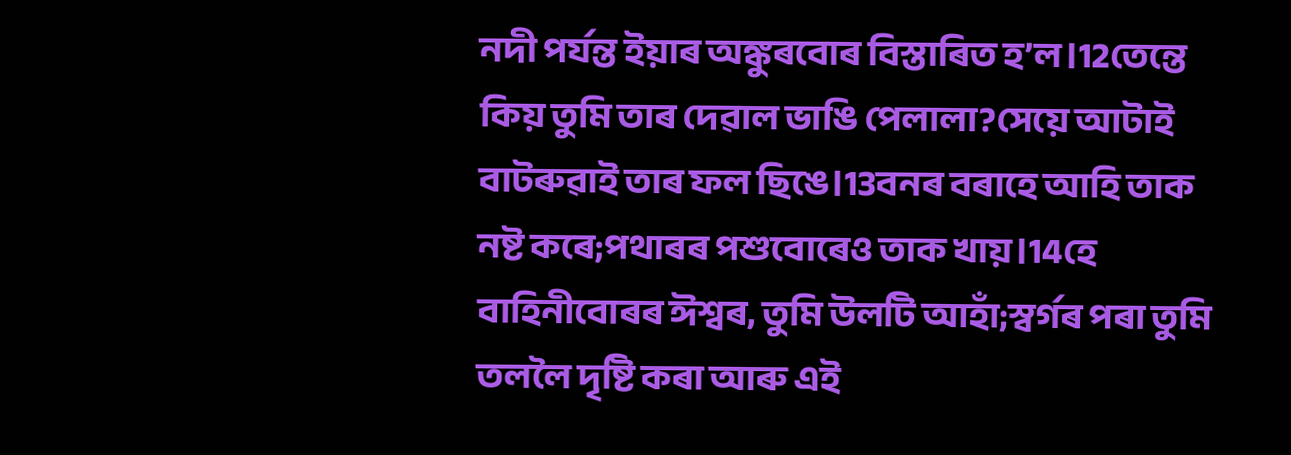নদী পর্যন্ত ইয়াৰ অঙ্কুৰবোৰ বিস্তাৰিত হ’ল।12তেন্তে কিয় তুমি তাৰ দেৱাল ভাঙি পেলালা?সেয়ে আটাই বাটৰুৱাই তাৰ ফল ছিঙে।13বনৰ বৰাহে আহি তাক নষ্ট কৰে;পথাৰৰ পশুবোৰেও তাক খায়।14হে বাহিনীবোৰৰ ঈশ্বৰ, তুমি উলটি আহাঁ;স্বৰ্গৰ পৰা তুমি তললৈ দৃষ্টি কৰা আৰু এই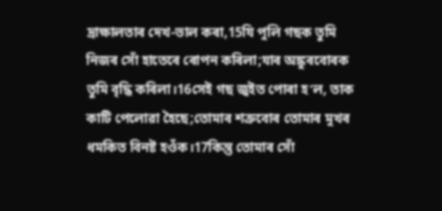দ্ৰাক্ষালতাৰ দেখ-ভাল কৰা,15যি পুলি গছক তুমি নিজৰ সোঁ হাতেৰে ৰোপন কৰিলা;যাৰ অঙ্কুৰবোৰক তুমি বৃদ্ধি কৰিলা।16সেই গছ জুইত পোৰা হ’ল, তাক কাটি পেলোৱা হৈছে;তোমাৰ শত্রুবোৰ তোমাৰ মুখৰ ধমকিত বিনষ্ট হওঁক।17কিন্তু তোমাৰ সোঁ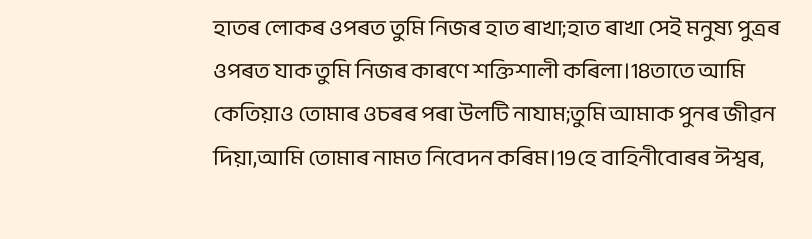হাতৰ লোকৰ ওপৰত তুমি নিজৰ হাত ৰাখা;হাত ৰাখা সেই মনুষ্য পুত্রৰ ওপৰত যাক তুমি নিজৰ কাৰণে শক্তিশালী কৰিলা।18তাতে আমি কেতিয়াও তোমাৰ ওচৰৰ পৰা উলটি নাযাম;তুমি আমাক পুনৰ জীৱন দিয়া,আমি তোমাৰ নামত নিবেদন কৰিম।19হে বাহিনীবোৰৰ ঈশ্বৰ,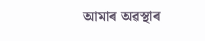আমাৰ অৱস্থাৰ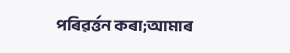পৰিৱৰ্ত্তন কৰা;আমাৰ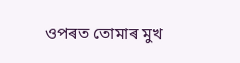ওপৰত তোমাৰ মুখ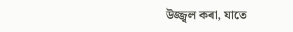উজ্জ্বল কৰা, যাতে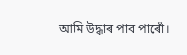আমি উদ্ধাৰ পাব পাৰোঁ।